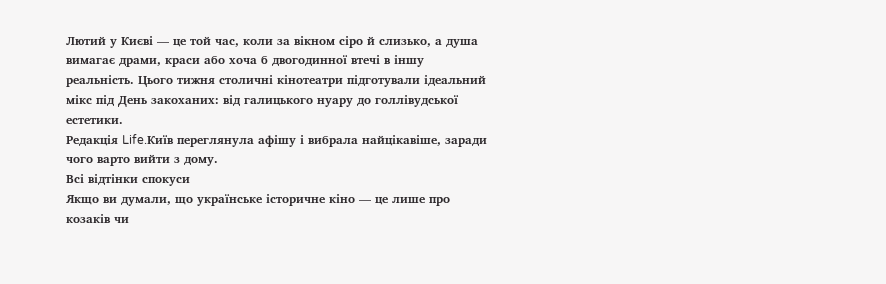Лютий у Києві — це той час, коли за вікном сіро й слизько, а душа вимагає драми, краси або хоча б двогодинної втечі в іншу реальність. Цього тижня столичні кінотеатри підготували ідеальний мікс під День закоханих: від галицького нуару до голлівудської естетики.
Редакція Life.Київ переглянула афішу і вибрала найцікавіше, заради чого варто вийти з дому.
Всі відтінки спокуси
Якщо ви думали, що українське історичне кіно — це лише про козаків чи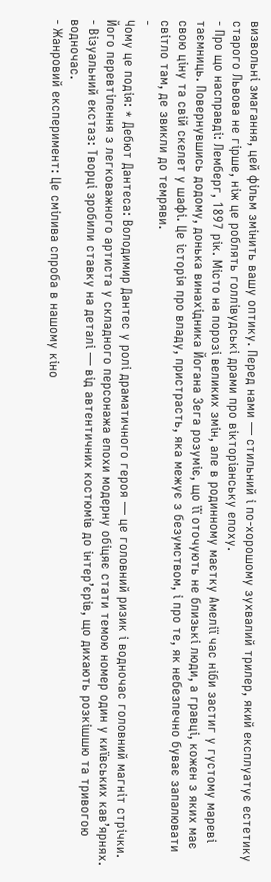визвольні змагання, цей фільм змінить вашу оптику. Перед нами — стильний і по-хорошому зухвалий трилер, який експлуатує естетику старого Львова не гірше, ніж це роблять голлівудські драми про вікторіанську епоху.
- Про що насправді: Лемберг, 1897 рік. Місто на порозі великих змін, але в родинному маєтку Амелії час ніби застиг у густому мареві таємниць. Повернувшись додому, донька винахідника Йогана Зега розуміє, що її оточують не близькі люди, а гравці, кожен з яких має свою ціну та свій скелет у шафі. Це історія про владу, пристрасть, яка межує з безумством, і про те, як небезпечно буває запалювати світло там, де звикли до темряви.
-
Чому це подія: * Дебют Дантеса: Володимир Дантес у ролі драматичного героя — це головний ризик і водночас головний магніт стрічки. Його перевтілення з легковажного артиста у складного персонажа епохи модерну обіцяє стати темою номер один у київських кав’ярнях.
- Візуальний екстаз: Творці зробили ставку на деталі — від автентичних костюмів до інтер’єрів, що дихають розкішшю та тривогою водночас.
- Жанровий експеримент: Це смілива спроба в нашому кіно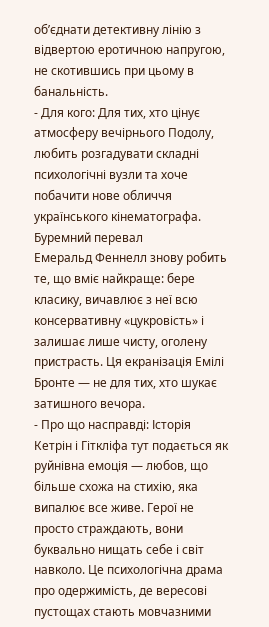об’єднати детективну лінію з відвертою еротичною напругою, не скотившись при цьому в банальність.
- Для кого: Для тих, хто цінує атмосферу вечірнього Подолу, любить розгадувати складні психологічні вузли та хоче побачити нове обличчя українського кінематографа.
Буремний перевал
Емеральд Феннелл знову робить те, що вміє найкраще: бере класику, вичавлює з неї всю консервативну «цукровість» і залишає лише чисту, оголену пристрасть. Ця екранізація Емілі Бронте — не для тих, хто шукає затишного вечора.
- Про що насправді: Історія Кетрін і Гіткліфа тут подається як руйнівна емоція — любов, що більше схожа на стихію, яка випалює все живе. Герої не просто страждають, вони буквально нищать себе і світ навколо. Це психологічна драма про одержимість, де вересові пустощах стають мовчазними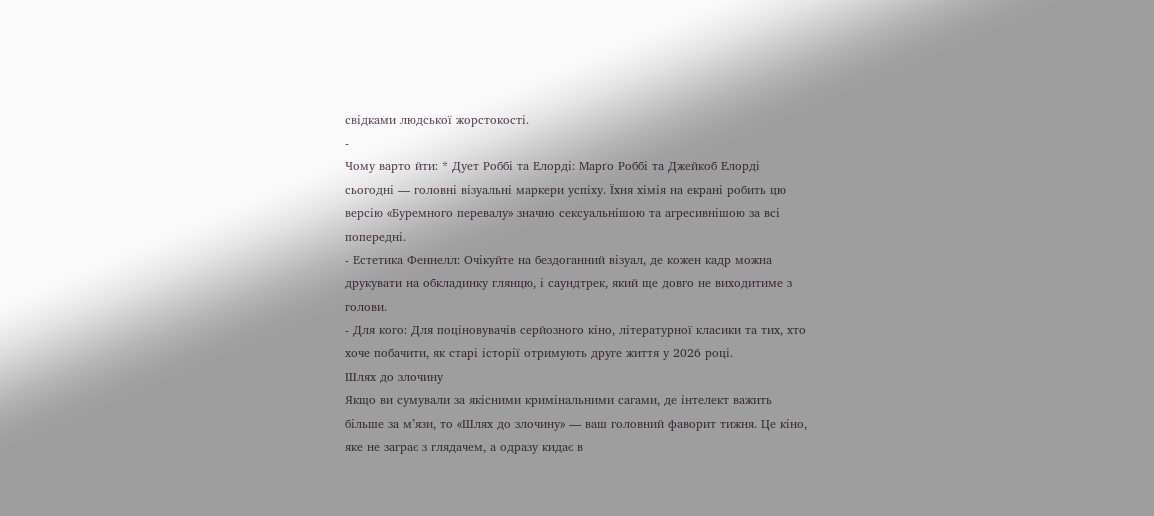свідками людської жорстокості.
-
Чому варто йти: * Дует Роббі та Елорді: Марґо Роббі та Джейкоб Елорді сьогодні — головні візуальні маркери успіху. Їхня хімія на екрані робить цю версію «Буремного перевалу» значно сексуальнішою та агресивнішою за всі попередні.
- Естетика Феннелл: Очікуйте на бездоганний візуал, де кожен кадр можна друкувати на обкладинку глянцю, і саундтрек, який ще довго не виходитиме з голови.
- Для кого: Для поціновувачів серйозного кіно, літературної класики та тих, хто хоче побачити, як старі історії отримують друге життя у 2026 році.
Шлях до злочину
Якщо ви сумували за якісними кримінальними сагами, де інтелект важить більше за м’язи, то «Шлях до злочину» — ваш головний фаворит тижня. Це кіно, яке не заграє з глядачем, а одразу кидає в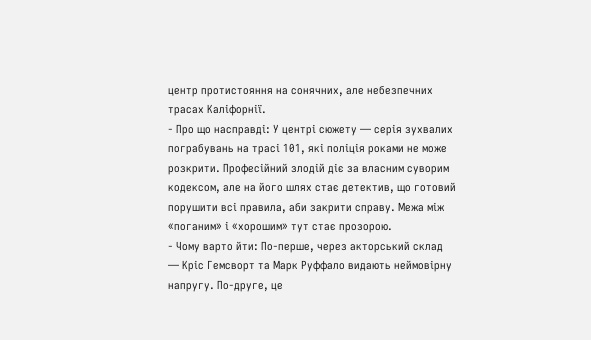центр протистояння на сонячних, але небезпечних трасах Каліфорнії.
- Про що насправді: У центрі сюжету — серія зухвалих пограбувань на трасі 101, які поліція роками не може розкрити. Професійний злодій діє за власним суворим кодексом, але на його шлях стає детектив, що готовий порушити всі правила, аби закрити справу. Межа між «поганим» і «хорошим» тут стає прозорою.
- Чому варто йти: По-перше, через акторський склад — Кріс Гемсворт та Марк Руффало видають неймовірну напругу. По-друге, це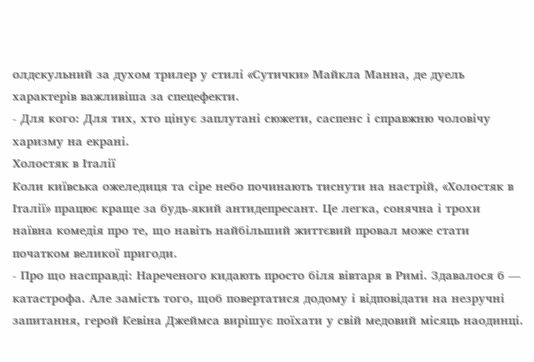олдскульний за духом трилер у стилі «Сутички» Майкла Манна, де дуель характерів важливіша за спецефекти.
- Для кого: Для тих, хто цінує заплутані сюжети, саспенс і справжню чоловічу харизму на екрані.
Холостяк в Італії
Коли київська ожеледиця та сіре небо починають тиснути на настрій, «Холостяк в Італії» працює краще за будь-який антидепресант. Це легка, сонячна і трохи наївна комедія про те, що навіть найбільший життєвий провал може стати початком великої пригоди.
- Про що насправді: Нареченого кидають просто біля вівтаря в Римі. Здавалося б — катастрофа. Але замість того, щоб повертатися додому і відповідати на незручні запитання, герой Кевіна Джеймса вирішує поїхати у свій медовий місяць наодинці.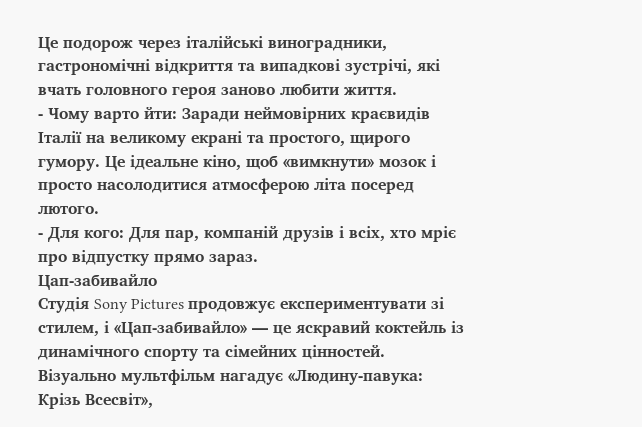Це подорож через італійські виноградники, гастрономічні відкриття та випадкові зустрічі, які вчать головного героя заново любити життя.
- Чому варто йти: Заради неймовірних краєвидів Італії на великому екрані та простого, щирого гумору. Це ідеальне кіно, щоб «вимкнути» мозок і просто насолодитися атмосферою літа посеред лютого.
- Для кого: Для пар, компаній друзів і всіх, хто мріє про відпустку прямо зараз.
Цап-забивайло
Студія Sony Pictures продовжує експериментувати зі стилем, і «Цап-забивайло» — це яскравий коктейль із динамічного спорту та сімейних цінностей. Візуально мультфільм нагадує «Людину-павука: Крізь Всесвіт»,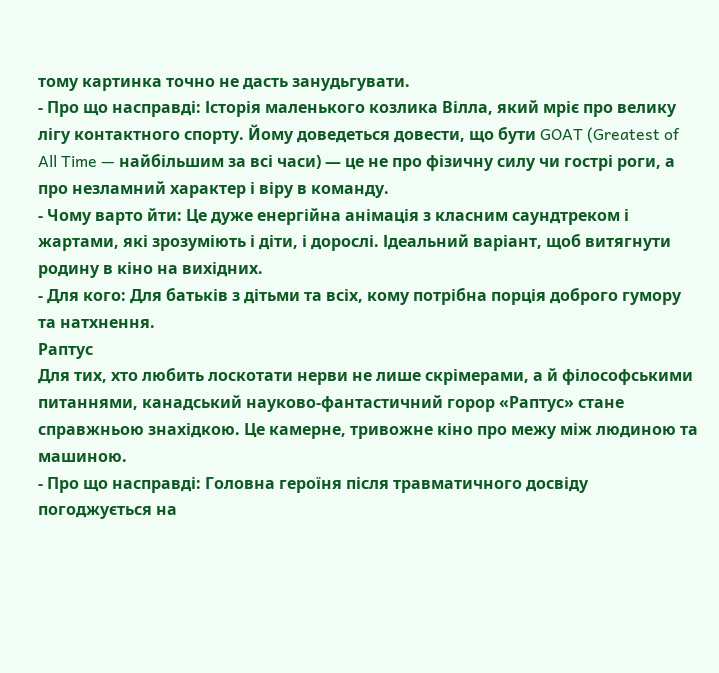тому картинка точно не дасть занудьгувати.
- Про що насправді: Історія маленького козлика Вілла, який мріє про велику лігу контактного спорту. Йому доведеться довести, що бути GOAT (Greatest of All Time — найбільшим за всі часи) — це не про фізичну силу чи гострі роги, а про незламний характер і віру в команду.
- Чому варто йти: Це дуже енергійна анімація з класним саундтреком і жартами, які зрозуміють і діти, і дорослі. Ідеальний варіант, щоб витягнути родину в кіно на вихідних.
- Для кого: Для батьків з дітьми та всіх, кому потрібна порція доброго гумору та натхнення.
Раптус
Для тих, хто любить лоскотати нерви не лише скрімерами, а й філософськими питаннями, канадський науково-фантастичний горор «Раптус» стане справжньою знахідкою. Це камерне, тривожне кіно про межу між людиною та машиною.
- Про що насправді: Головна героїня після травматичного досвіду погоджується на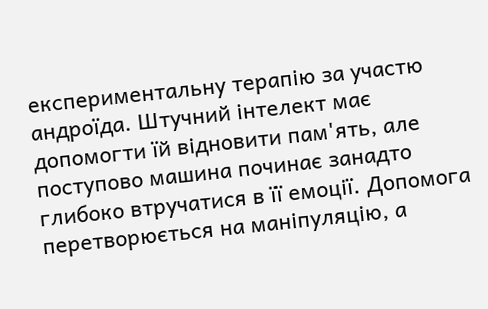експериментальну терапію за участю андроїда. Штучний інтелект має допомогти їй відновити пам'ять, але поступово машина починає занадто глибоко втручатися в її емоції. Допомога перетворюється на маніпуляцію, а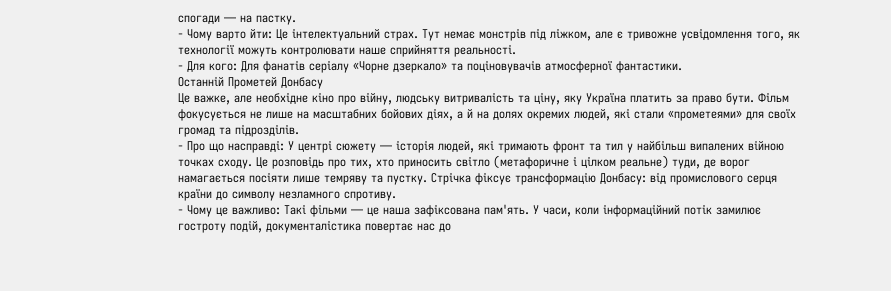спогади — на пастку.
- Чому варто йти: Це інтелектуальний страх. Тут немає монстрів під ліжком, але є тривожне усвідомлення того, як технології можуть контролювати наше сприйняття реальності.
- Для кого: Для фанатів серіалу «Чорне дзеркало» та поціновувачів атмосферної фантастики.
Останній Прометей Донбасу
Це важке, але необхідне кіно про війну, людську витривалість та ціну, яку Україна платить за право бути. Фільм фокусується не лише на масштабних бойових діях, а й на долях окремих людей, які стали «прометеями» для своїх громад та підрозділів.
- Про що насправді: У центрі сюжету — історія людей, які тримають фронт та тил у найбільш випалених війною точках сходу. Це розповідь про тих, хто приносить світло (метафоричне і цілком реальне) туди, де ворог намагається посіяти лише темряву та пустку. Стрічка фіксує трансформацію Донбасу: від промислового серця країни до символу незламного спротиву.
- Чому це важливо: Такі фільми — це наша зафіксована пам'ять. У часи, коли інформаційний потік замилює гостроту подій, документалістика повертає нас до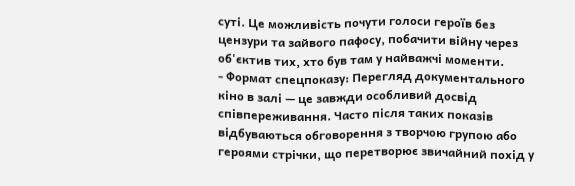суті. Це можливість почути голоси героїв без цензури та зайвого пафосу, побачити війну через об'єктив тих, хто був там у найважчі моменти.
- Формат спецпоказу: Перегляд документального кіно в залі — це завжди особливий досвід співпереживання. Часто після таких показів відбуваються обговорення з творчою групою або героями стрічки, що перетворює звичайний похід у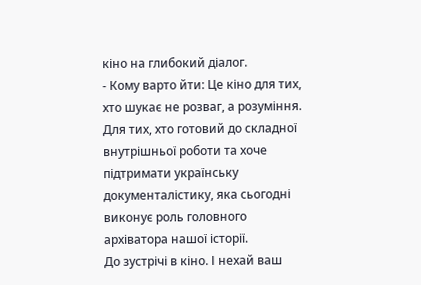кіно на глибокий діалог.
- Кому варто йти: Це кіно для тих, хто шукає не розваг, а розуміння. Для тих, хто готовий до складної внутрішньої роботи та хоче підтримати українську документалістику, яка сьогодні виконує роль головного архіватора нашої історії.
До зустрічі в кіно. І нехай ваш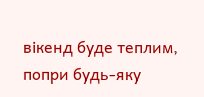вікенд буде теплим, попри будь-яку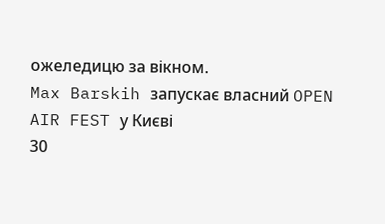ожеледицю за вікном.
Max Barskih запускає власний OPEN AIR FEST у Києві
30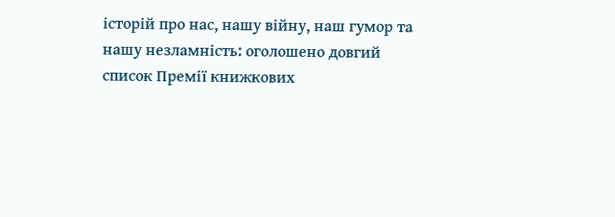історій про нас, нашу війну, наш гумор та нашу незламність: оголошено довгий список Премії книжкових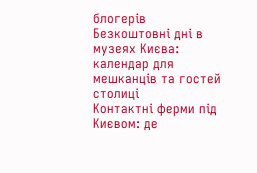блогерів
Безкоштовні дні в музеях Києва: календар для мешканців та гостей столиці
Контактні ферми під Києвом: де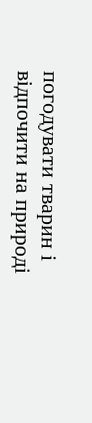погодувати тварин і відпочити на природі